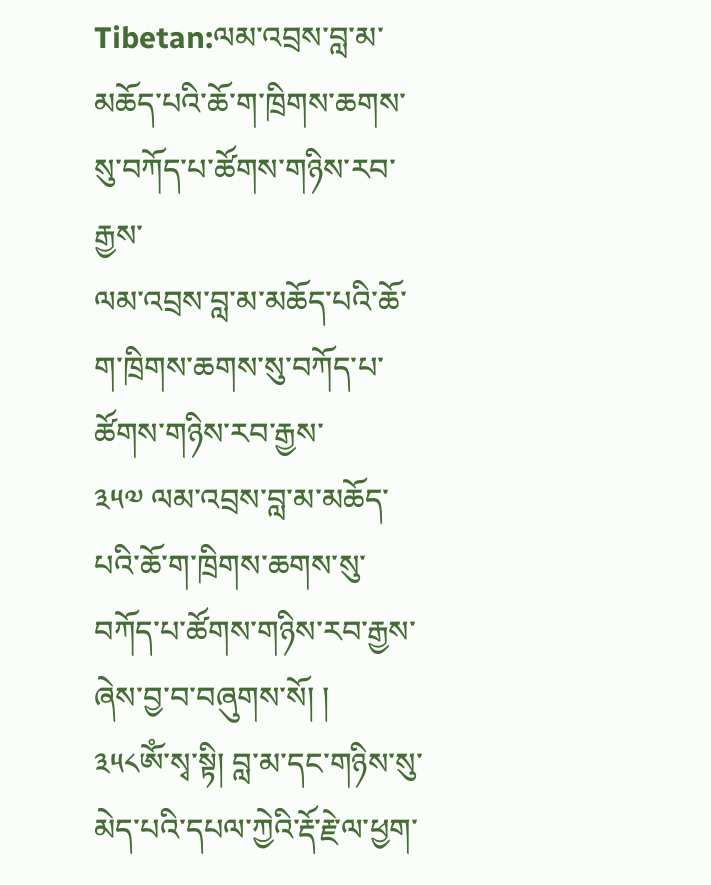Tibetan:ལམ་འབྲས་བླ་མ་མཆོད་པའི་ཆོ་ག་ཁྲིགས་ཆགས་སུ་བཀོད་པ་ཚོགས་གཉིས་རབ་རྒྱས་
ལམ་འབྲས་བླ་མ་མཆོད་པའི་ཆོ་ག་ཁྲིགས་ཆགས་སུ་བཀོད་པ་ཚོགས་གཉིས་རབ་རྒྱས་
༣༥༧ ལམ་འབྲས་བླ་མ་མཆོད་པའི་ཆོ་ག་ཁྲིགས་ཆགས་སུ་བཀོད་པ་ཚོགས་གཉིས་རབ་རྒྱས་ཞེས་བྱ་བ་བཞུགས་སོ། །
༣༥༨ༀ་སྭ་སྟི། བླ་མ་དང་གཉིས་སུ་མེད་པའི་དཔལ་ཀྱེའི་རྡོ་རྗེ་ལ་ཕྱག་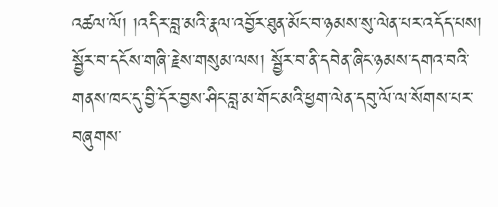འཚལ་ལོ། །འདིར་བླ་མའི་རྣལ་འབྱོར་ཐུན་མོང་བ་ཉམས་སུ་ལེན་པར་འདོད་པས། སྦྱོར་བ་དངོས་གཞི་རྗེས་གསུམ་ལས། སྦྱོར་བ་ནི་དབེན་ཞིང་ཉམས་དགའ་བའི་གནས་ཁང་དུ་བྱི་དོར་བྱས་ཤིང་བླ་མ་གོང་མའི་ཕྱག་ལེན་དབུ་ལོ་ལ་སོགས་པར་བཞུགས་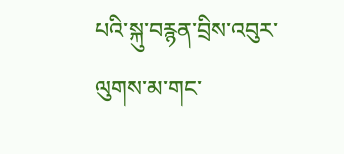པའི་སྐུ་བརྙན་བྲིས་འབུར་ལུགས་མ་གང་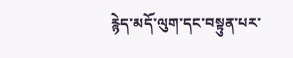རྙེད་མདོ་ལུག་དང་བསྟུན་པར་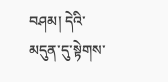བཤམ། དེའི་མདུན་དུ་སྟེགས་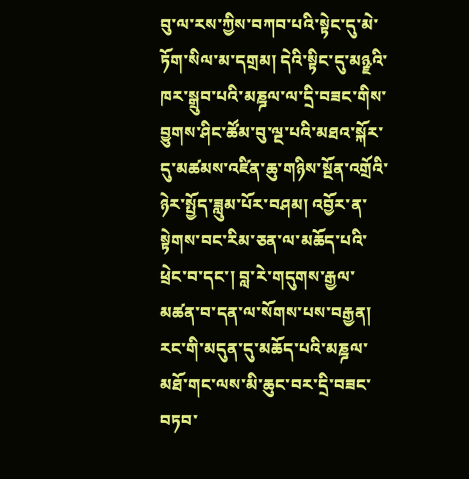བུ་ལ་རས་ཀྱིས་བཀབ་པའི་སྟེང་དུ་མེ་ཏོག་སིལ་མ་དགྲམ། དེའི་སྟིང་དུ་མཉྫའི་ཁར་སྒྲུབ་པའི་མཎྜལ་ལ་དྲི་བཟང་གིས་བྱུགས་ཤིང་ཚོམ་བུ་ལྔ་པའི་མཐའ་སྐོར་དུ་མཚམས་འཛིན་ཆུ་གཉིས་སྔོན་འགྲོའི་ཉེར་སྤྱོད་ཟླུམ་པོར་བཤམ། འབྱོར་ན་སྟེགས་བང་རིམ་ཅན་ལ་མཆོད་པའི་ཕྲེང་བ་དང་། བླ་རེ་གདུགས་རྒྱལ་མཚན་བ་དན་ལ་སོགས་པས་བརྒྱན། རང་གི་མདུན་དུ་མཆོད་པའི་མཎྜལ་མཐོ་གང་ལས་མི་ཆུང་བར་དྲི་བཟང་བཏབ་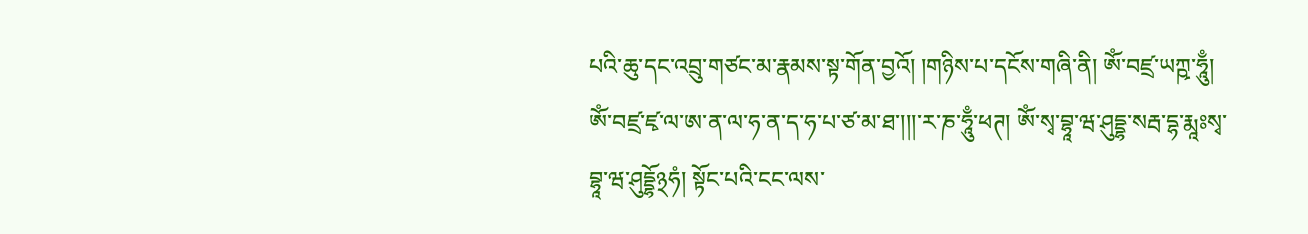པའི་ཆུ་དང་འབྲུ་གཙང་མ་རྣམས་སྟ་གོན་བྱའོ། །གཉིས་པ་དངོས་གཞི་ནི། ༀ་བཛྲ་ཡཀྵ་ཧཱུྃ། ༀ་བཛྲ་ཛྭ་ལ་ཨ་ན་ལ་ཧ་ན་ད་ཧ་པ་ཙ་མ་ཐ་།།།་ར་ཎ་ཧཱུྃ་ཕཊ། ༀ་སྭ་བྷཱ་ཝ་ཤུདྡྷ་སརྦ་དྷ་རྨཱཿསྭ་བྷཱ་ཝ་ཤུདྡྷོ྅ཧཾ། སྟོང་པའི་ངང་ལས་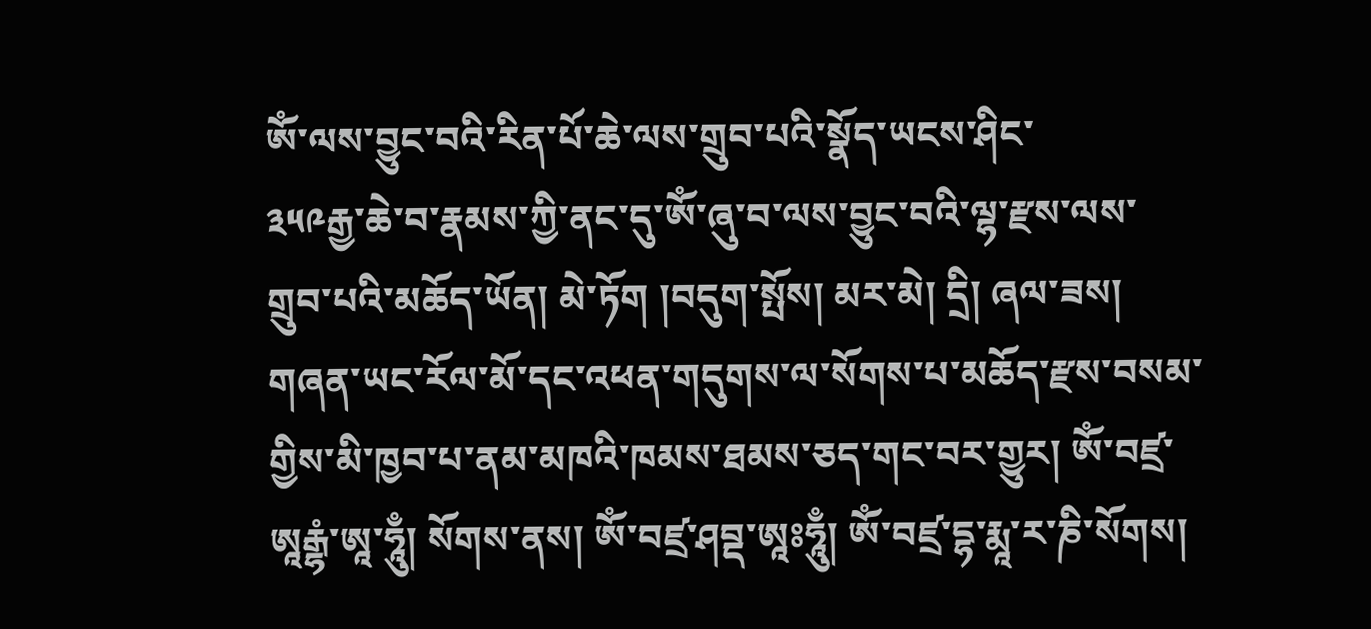ༀ་ལས་བྱུང་བའི་རིན་པོ་ཆེ་ལས་གྲུབ་པའི་སྣོད་ཡངས་ཤིང་
༣༥༩རྒྱ་ཆེ་བ་རྣམས་ཀྱི་ནང་དུ་ༀ་ཞུ་བ་ལས་བྱུང་བའི་ལྷ་རྫས་ལས་གྲུབ་པའི་མཆོད་ཡོན། མེ་ཏོག །བདུག་སྤོས། མར་མེ། དྲི། ཞལ་ཟས། གཞན་ཡང་རོལ་མོ་དང་འཕན་གདུགས་ལ་སོགས་པ་མཆོད་རྫས་བསམ་གྱིས་མི་ཁྱབ་པ་ནམ་མཁའི་ཁམས་ཐམས་ཅད་གང་བར་གྱུར། ༀ་བཛྲ་ཨཱརྒྷཾ་ཨཱ་ཧཱུྃ། སོགས་ནས། ༀ་བཛྲ་ཤབྡ་ཨཱཿཧཱུྃ། ༀ་བཛྲ་དྷ་རྨཱ་ར་ཎི་སོགས།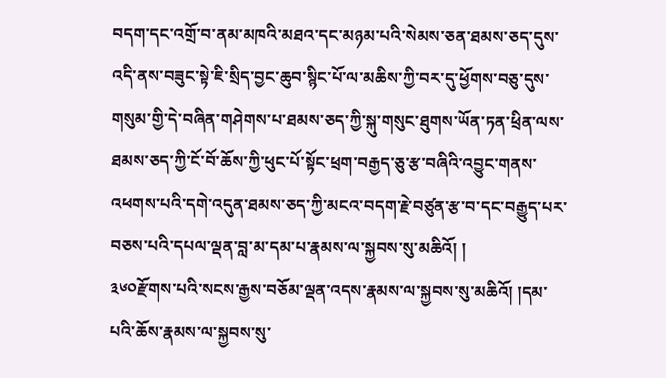བདག་དང་འགྲོ་བ་ནམ་མཁའི་མཐའ་དང་མཉམ་པའི་སེམས་ཅན་ཐམས་ཅད་དུས་འདི་ནས་བཟུང་སྟེ་ཇི་སྲིད་བྱང་ཆུབ་སྙིང་པོ་ལ་མཆིས་ཀྱི་བར་དུ་ཕྱོགས་བཅུ་དུས་གསུམ་གྱི་དེ་བཞིན་གཤེགས་པ་ཐམས་ཅད་ཀྱི་སྐུ་གསུང་ཐུགས་ཡོན་ཏན་ཕྲིན་ལས་ཐམས་ཅད་ཀྱི་ངོ་བོ་ཆོས་ཀྱི་ཕུང་པོ་སྟོང་ཕྲག་བརྒྱད་ཅུ་རྩ་བཞིའི་འབྱུང་གནས་འཕགས་པའི་དགེ་འདུན་ཐམས་ཅད་ཀྱི་མངའ་བདག་རྗེ་བཙུན་རྩ་བ་དང་བརྒྱུད་པར་བཅས་པའི་དཔལ་ལྡན་བླ་མ་དམ་པ་རྣམས་ལ་སྐྱབས་སུ་མཆིའོ། །
༣༦༠རྫོགས་པའི་སངས་རྒྱས་བཅོམ་ལྡན་འདས་རྣམས་ལ་སྐྱབས་སུ་མཆིའོ། །དམ་པའི་ཆོས་རྣམས་ལ་སྐྱབས་སུ་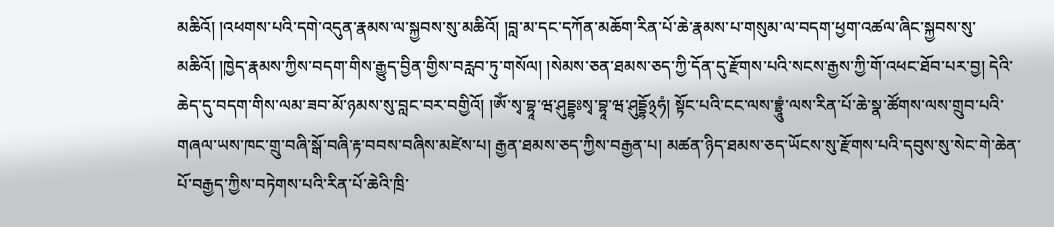མཆིའོ། །འཕགས་པའི་དགེ་འདུན་རྣམས་ལ་སྐྱབས་སུ་མཆིའོ། །བླ་མ་དང་དཀོན་མཆོག་རིན་པོ་ཆེ་རྣམས་པ་གསུམ་ལ་བདག་ཕྱག་འཚལ་ཞིང་སྐྱབས་སུ་མཆིའོ། །ཁྱེད་རྣམས་ཀྱིས་བདག་གིས་རྒྱུད་བྱིན་གྱིས་བརླབ་ཏུ་གསོལ། །སེམས་ཅན་ཐམས་ཅད་ཀྱི་དོན་དུ་རྫོགས་པའི་སངས་རྒྱས་ཀྱི་གོ་འཕང་ཐོབ་པར་བྱ། དེའི་ཆེད་དུ་བདག་གིས་ལམ་ཟབ་མོ་ཉམས་སུ་བླང་བར་བགྱིའོ། །ༀ་སྭ་བྷཱ་ཝ་ཤུདྡྷཿསྭ་བྷཱ་ཝ་ཤུདྡྷོ྅ཧཾ། སྟོང་པའི་ངང་ལས་བྷྲཱུཾ་ལས་རིན་པོ་ཆེ་སྣ་ཚོགས་ལས་གྲུབ་པའི་གཞལ་ཡས་ཁང་གྲུ་བཞི་སྒོ་བཞི་རྟ་བབས་བཞིས་མཛེས་པ། རྒྱན་ཐམས་ཅད་ཀྱིས་བརྒྱན་པ། མཚན་ཉིད་ཐམས་ཅད་ཡོངས་སུ་རྫོགས་པའི་དབུས་སུ་སེང་གེ་ཆེན་པོ་བརྒྱད་ཀྱིས་བཏེགས་པའི་རིན་པོ་ཆེའི་ཁྲི་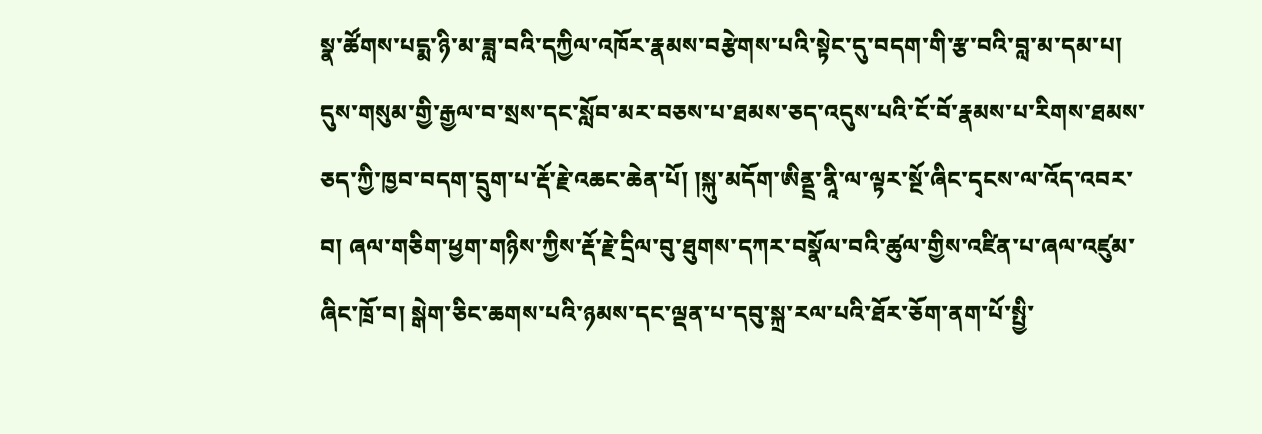སྣ་ཚོགས་པདྨ་ཉི་མ་ཟླ་བའི་དཀྱིལ་འཁོར་རྣམས་བརྩེགས་པའི་སྟེང་དུ་བདག་གི་རྩ་བའི་བླ་མ་དམ་པ། དུས་གསུམ་གྱི་རྒྱལ་བ་སྲས་དང་སློབ་མར་བཅས་པ་ཐམས་ཅད་འདུས་པའི་ངོ་བོ་རྣམས་པ་རིགས་ཐམས་ཅད་ཀྱི་ཁྱབ་བདག་དྲུག་པ་རྡོ་རྗེ་འཆང་ཆེན་པོ། །སྐུ་མདོག་ཨིནྡྲ་ནཱི་ལ་ལྟར་སྔོ་ཞིང་དྭངས་ལ་འོད་འབར་བ། ཞལ་གཅིག་ཕྱག་གཉིས་ཀྱིས་རྡོ་རྗེ་དྲིལ་བུ་ཐུགས་དཀར་བསྣོལ་བའི་ཚུལ་གྱིས་འཛིན་པ་ཞལ་འཛུམ་ཞིང་ཁྲོ་བ། སྒེག་ཅིང་ཆགས་པའི་ཉམས་དང་ལྡན་པ་དབུ་སྐྲ་རལ་པའི་ཐོར་ཅོག་ནག་པོ་སྤྱི་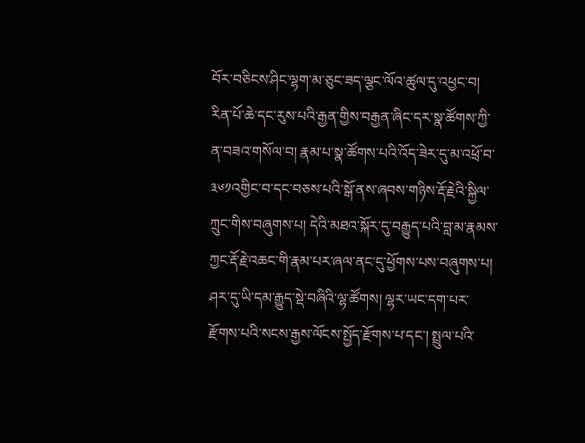བོར་བཅིངས་ཤིང་ལྷག་མ་ཅུང་ཟད་ལྕང་ལོའ་ཚུལ་དུ་འཕྱང་བ། རིན་པོ་ཆེ་དང་རུས་པའི་རྒྱན་གྱིས་བརྒྱན་ཞིང་དར་སྣ་ཚོགས་ཀྱི་ན་བཟའ་གསོལ་བ། རྣམ་པ་སྣ་ཚོགས་པའི་འོད་ཟེར་དུ་མ་འཕྲོ་བ་
༣༦༡འགྱིང་བ་དང་བཅས་པའི་སྒོ་ནས་ཞབས་གཉིས་རྡོ་རྗེའི་སྐྱིལ་ཀྲུང་གིས་བཞུགས་པ། དེའི་མཐའ་སྐོར་དུ་བརྒྱུད་པའི་བླ་མ་རྣམས་ཀྱང་རྡོ་རྗེ་འཆང་གི་རྣམ་པར་ཞལ་ནང་དུ་ཕྱོགས་པས་བཞུགས་པ། ཤར་དུ་ཡི་དམ་རྒྱུད་སྡེ་བཞིའི་ལྷ་ཚོགས། ལྷར་ཡང་དག་པར་རྫོགས་པའི་སངས་རྒྱས་ལོངས་སྤྱོད་རྫོགས་པ་དང་། སྤྲུལ་པའི་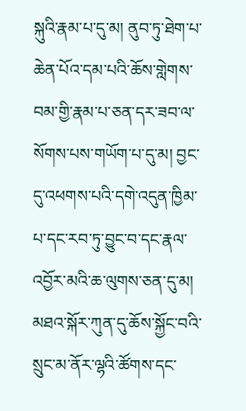སྐུའི་རྣམ་པ་དུ་མ། ནུབ་ཏུ་ཐེག་པ་ཆེན་པོའ་དམ་པའི་ཆོས་གླེགས་བམ་གྱི་རྣམ་པ་ཅན་དར་ཟབ་ལ་སོགས་པས་གཡོག་པ་དུ་མ། བྱང་དུ་འཕགས་པའི་དགེ་འདུན་ཁྱིམ་པ་དང་རབ་ཏུ་བྱུང་བ་དང་རྣལ་འབྱོར་མའི་ཆ་ལུགས་ཅན་དུ་མ། མཐའ་སྐོར་ཀུན་དུ་ཆོས་སྐྱོང་བའི་སྲུང་མ་ནོར་ལྷའི་ཚོགས་དང་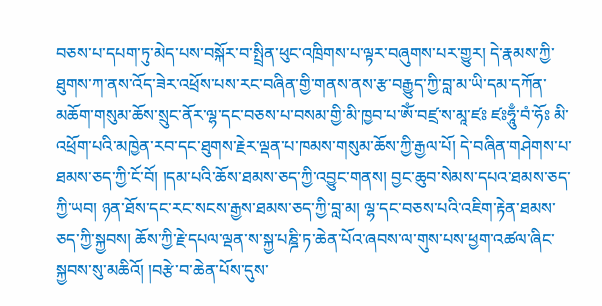བཅས་པ་དཔག་ཏུ་མེད་པས་བསྐོར་བ་སྤྲིན་ཕུང་འཁྲིགས་པ་ལྟར་བཞུགས་པར་གྱུར། དེ་རྣམས་ཀྱི་ཐུགས་ཀ་ནས་འོད་ཟེར་འཕྲོས་པས་རང་བཞིན་གྱི་གནས་ནས་རྩ་བརྒྱུད་ཀྱི་བླ་མ་ཡི་དམ་དཀོན་མཆོག་གསུམ་ཆོས་སྲུང་ནོར་ལྷ་དང་བཅས་པ་བསམ་གྱི་མི་ཁྱབ་པ་ༀ་བཛྲ་ས་མཱ་ཛཿ ཛཿཧཱུྃ་བཾ་ཧོཿ མི་འཕྲོག་པའི་མཁྱེན་རབ་དང་ཐུགས་རྗེར་ལྡན་པ་ཁམས་གསུམ་ཆོས་ཀྱི་རྒྱལ་པོ། དེ་བཞིན་གཤེགས་པ་ཐམས་ཅད་ཀྱི་ངོ་བོ། །དམ་པའི་ཆོས་ཐམས་ཅད་ཀྱི་འབྱུང་གནས། བྱང་ཆུབ་སེམས་དཔའ་ཐམས་ཅད་ཀྱི་ཡབ། ཉན་ཐོས་དང་རང་སངས་རྒྱས་ཐམས་ཅད་ཀྱི་བླ་མ། ལྷ་དང་བཅས་པའི་འཇིག་རྟེན་ཐམས་ཅད་ཀྱི་སྐྱབས། ཆོས་ཀྱི་རྗེ་དཔལ་ལྡན་ས་སྐྱ་པཎྜི་ཏ་ཆེན་པོའ་ཞབས་ལ་གུས་པས་ཕྱག་འཚལ་ཞིང་སྐྱབས་སུ་མཆིའོ། །བརྩེ་བ་ཆེན་པོས་དུས་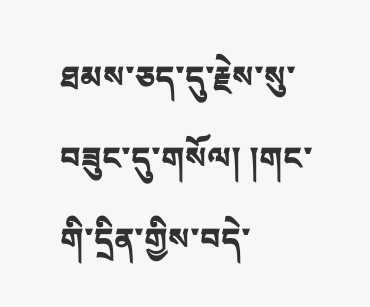ཐམས་ཅད་དུ་རྗེས་སུ་བཟུང་དུ་གསོལ། །གང་གི་དྲིན་གྱིས་བདེ་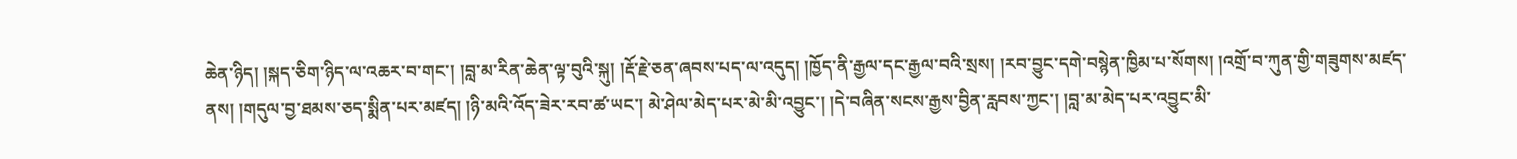ཆེན་ཉིད། །སྐད་ཅིག་ཉིད་ལ་འཆར་བ་གང་། །བླ་མ་རིན་ཆེན་ལྟ་བུའི་སྐུ། །རྡོ་རྗེ་ཅན་ཞབས་པད་ལ་འདུད། །ཁྱོད་ནི་རྒྱལ་དང་རྒྱལ་བའི་སྲས། །རབ་བྱུང་དགེ་བསྙེན་ཁྱིམ་པ་སོགས། །འགྲོ་བ་ཀུན་གྱི་གཟུགས་མཛད་ནས། །གདུལ་བྱ་ཐམས་ཅད་སྨིན་པར་མཛད། །ཉི་མའི་འོད་ཟེར་རབ་ཚ་ཡང་། མེ་ཤེལ་མེད་པར་མེ་མི་འབྱུང་། །དེ་བཞིན་སངས་རྒྱས་བྱིན་རླབས་ཀྱང་། །བླ་མ་མེད་པར་འབྱུང་མི་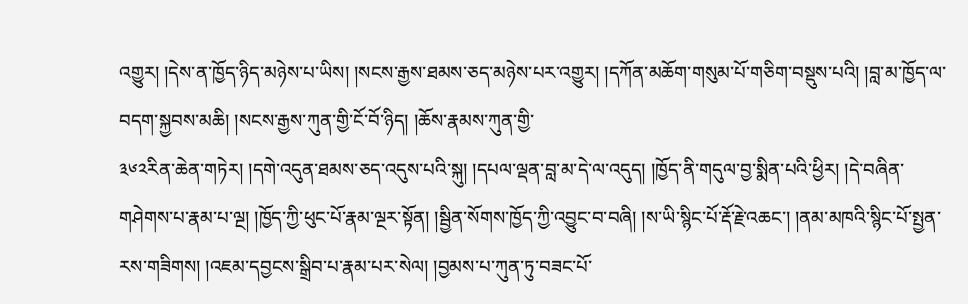འགྱུར། །དེས་ན་ཁྱོད་ཉིད་མཉེས་པ་ཡིས། །སངས་རྒྱས་ཐམས་ཅད་མཉེས་པར་འགྱུར། །དཀོན་མཆོག་གསུམ་པོ་གཅིག་བསྡུས་པའི། །བླ་མ་ཁྱོད་ལ་བདག་སྐྱབས་མཆི། །སངས་རྒྱས་ཀུན་གྱི་ངོ་བོ་ཉིད། །ཆོས་རྣམས་ཀུན་གྱི་
༣༦༢རིན་ཆེན་གཏེར། །དགེ་འདུན་ཐམས་ཅད་འདུས་པའི་སྐུ། །དཔལ་ལྡན་བླ་མ་དེ་ལ་འདུད། །ཁྱོད་ནི་གདུལ་བྱ་སྨིན་པའི་ཕྱིར། །དེ་བཞིན་གཤེགས་པ་རྣམ་པ་ལྔ། །ཁྱོད་ཀྱི་ཕུང་པོ་རྣམ་ལྔར་སྟོན། །སྦྱིན་སོགས་ཁྱོད་ཀྱི་འབྱུང་བ་བཞི། །ས་ཡི་སྙིང་པོ་རྡོ་རྗེ་འཆང་། །ནམ་མཁའི་སྙིང་པོ་སྤྱན་རས་གཟིགས། །འཇམ་དབྱངས་སྒྲིབ་པ་རྣམ་པར་སེལ། །བྱམས་པ་ཀུན་ཏུ་བཟང་པོ་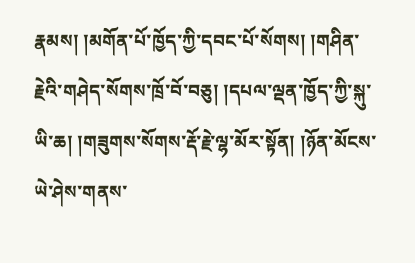རྣམས། །མགོན་པོ་ཁྱོད་ཀྱི་དབང་པོ་སོགས། །གཤིན་རྗེའི་གཤེད་སོགས་ཁྲོ་བོ་བཅུ། །དཔལ་ལྡན་ཁྱོད་ཀྱི་སྐུ་ཡི་ཆ། །གཟུགས་སོགས་རྡོ་རྗེ་ལྷ་མོར་སྟོན། །ཉོན་མོངས་ཡེ་ཤེས་གནས་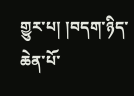གྱུར་པ། །བདག་ཉིད་ཆེན་པོ་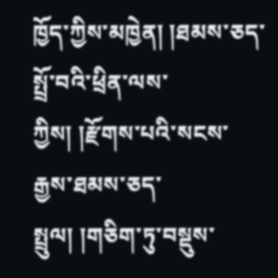ཁྱོད་ཀྱིས་མཁྱེན། །ཐམས་ཅད་སྤྲོ་བའི་ཕྲིན་ལས་ཀྱིས། །རྫོགས་པའི་སངས་རྒྱས་ཐམས་ཅད་སྤྲུལ། །གཅིག་ཏུ་བསྡུས་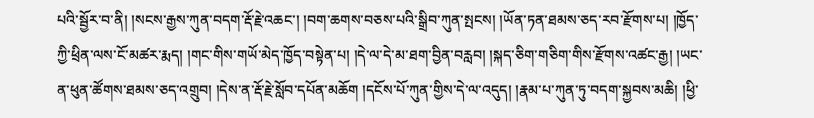པའི་སྦྱོར་བ་ནི། །སངས་རྒྱས་ཀུན་བདག་རྡོ་རྗེ་འཆང་། །བག་ཆགས་བཅས་པའི་སྒྲིབ་ཀུན་སྤངས། །ཡོན་ཏན་ཐམས་ཅད་རབ་རྫོགས་པ། །ཁྱོད་ཀྱི་ཕྲིན་ལས་ངོ་མཚར་རྨད། །གང་གིས་གཡོ་མེད་ཁྱོད་བསྟེན་པ། །དེ་ལ་དེ་མ་ཐག་བྱིན་བརླབ། །སྐད་ཅིག་གཅིག་གིས་རྫོགས་འཚང་རྒྱ། །ཡང་ན་ཕུན་ཚོགས་ཐམས་ཅད་འགྲུབ། །དེས་ན་རྡོ་རྗེ་སློབ་དཔོན་མཆོག །དངོས་པོ་ཀུན་གྱིས་དེ་ལ་འདུད། །རྣམ་པ་ཀུན་ཏུ་བདག་སྐྱབས་མཆི། །ཕྱི་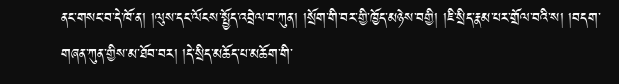ནང་གསང་བ་དེ་ཁོ་ན། །ལུས་དང་ལོངས་སྤྱོད་འབྲེལ་བ་ཀུན། །སྲོག་གི་བར་གྱི་ཁྱོད་མཉེས་བགྱི། །ཇི་སྲིད་རྣམ་པར་གྲོལ་བའི་ས། །བདག་གཞན་ཀུན་གྱིས་མ་ཐོབ་བར། །དེ་སྲིད་མཆོད་པ་མཆོག་གི་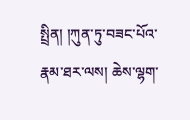སྤྲིན། །ཀུན་ཏུ་བཟང་པོའ་རྣམ་ཐར་ལས། ཆེས་ལྷག་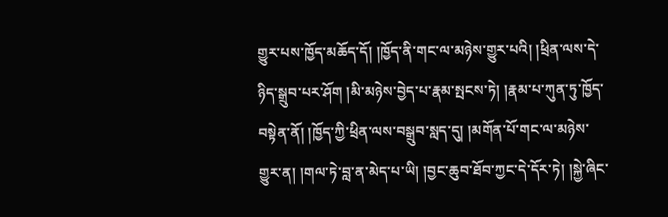གྱུར་པས་ཁྱོད་མཆོད་དོ། །ཁྱོད་ནི་གང་ལ་མཉེས་གྱུར་པའི། །ཕྲིན་ལས་དེ་ཉིད་སྒྲུབ་པར་ཤོག །མི་མཉེས་བྱེད་པ་རྣམ་སྤངས་ཏེ། །རྣམ་པ་ཀུན་ཏུ་ཁྱོད་བསྟེན་ནོ། །ཁྱོད་ཀྱི་ཕྲིན་ལས་བསྒྲུབ་སླད་དུ། །མགོན་པོ་གང་ལ་མཉེས་གྱུར་ན། །གལ་ཏེ་བླ་ན་མེད་པ་ཡི། །བྱང་ཆུབ་ཐོབ་ཀྱང་དེ་དོར་ཏེ། །སྐྱེ་ཞིང་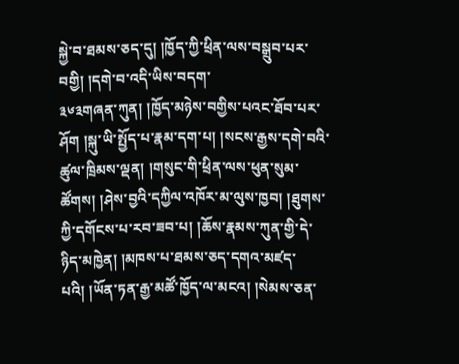སྐྱེ་བ་ཐམས་ཅད་དུ། །ཁྱོད་ཀྱི་ཕྲིན་ལས་བསྒྲུབ་པར་བགྱི། །དགེ་བ་འདི་ཡིས་བདག་
༣༦༣གཞན་ཀུན། །ཁྱོད་མཉེས་བགྱིས་པའང་ཐོབ་པར་ཤོག །སྐུ་ཡི་སྤྱོད་པ་རྣམ་དག་པ། །སངས་རྒྱས་དགེ་བའི་ཚུལ་ཁྲིམས་ལྡན། །གསུང་གི་ཕྲིན་ལས་ཕུན་སུམ་ཚོགས། །ཤེས་བྱའི་དཀྱིལ་འཁོར་མ་ལུས་ཁྱབ། །ཐུགས་ཀྱི་དགོངས་པ་རབ་ཟབ་པ། །ཆོས་རྣམས་ཀུན་གྱི་དེ་ཉིད་མཁྱེན། །མཁས་པ་ཐམས་ཅད་དགའ་མཛད་པའི། །ཡོན་ཏན་རྒྱ་མཚོ་ཁྱོད་ལ་མངའ། །སེམས་ཅན་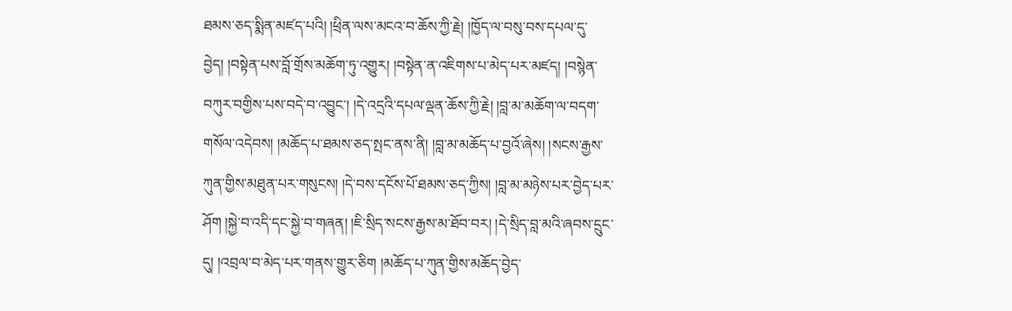ཐམས་ཅད་སྨིན་མཛད་པའི། །ཕྲིན་ལས་མངའ་བ་ཆོས་ཀྱི་རྗེ། །ཁྱོད་ལ་བསུ་བས་དཔལ་དུ་བྱེད། །བསྟེན་པས་བློ་གྲོས་མཆོག་ཏུ་འགྱུར། །བསྟེན་ན་འཇིགས་པ་མེད་པར་མཛད། །བསྙེན་བཀུར་བགྱིས་པས་བདེ་བ་འབྱུང་། །དེ་འདྲའི་དཔལ་ལྡན་ཆོས་ཀྱི་རྗེ། །བླ་མ་མཆོག་ལ་བདག་གསོལ་འདེབས། །མཆོད་པ་ཐམས་ཅད་སྤང་ནས་ནི། །བླ་མ་མཆོད་པ་བྱའོ་ཞེས། །སངས་རྒྱས་ཀུན་གྱིས་མཐུན་པར་གསུངས། །དེ་བས་དངོས་པོ་ཐམས་ཅད་ཀྱིས། །བླ་མ་མཉེས་པར་བྱེད་པར་ཤོག །སྐྱེ་བ་འདི་དང་སྐྱེ་བ་གཞན། །ཇི་སྲིད་སངས་རྒྱས་མ་ཐོབ་བར། །དེ་སྲིད་བླ་མའི་ཞབས་དྲུང་དུ། །འབྲལ་བ་མེད་པར་གནས་གྱུར་ཅིག །མཆོད་པ་ཀུན་གྱིས་མཆོད་བྱེད་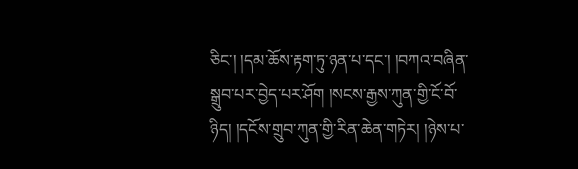ཅིང་། །དམ་ཆོས་རྟག་ཏུ་ཉན་པ་དང་། །བཀའ་བཞིན་སྒྲུབ་པར་བྱེད་པར་ཤོག །སངས་རྒྱས་ཀུན་གྱི་ངོ་བོ་ཉིད། །དངོས་གྲུབ་ཀུན་གྱི་རིན་ཆེན་གཏེར། །ཉེས་པ་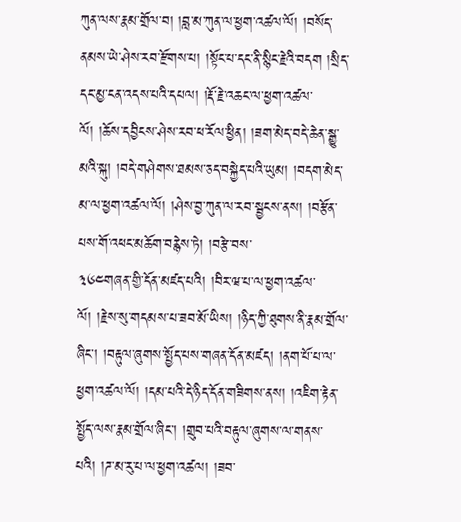ཀུན་ལས་རྣམ་གྲོལ་བ། །བླ་མ་ཀུན་ལ་ཕྱག་འཚལ་ལོ། །བསོད་ནམས་ཡེ་ཤེས་རབ་རྫོགས་པ། །སྟོང་པ་དང་ནི་སྙིང་རྗེའི་བདག །སྲིད་དང་མྱ་ངན་འདས་པའི་དཔལ། །རྡོ་རྗེ་འཆང་ལ་ཕྱག་འཚལ་ལོ། །ཆོས་དབྱིངས་ཤེས་རབ་ཕ་རོལ་ཕྱིན། །ཟག་མེད་བདེ་ཆེན་སྒྱུ་མའི་སྐུ། །བདེ་གཤེགས་ཐམས་ཅད་བསྐྱེད་པའི་ཡུམ། །བདག་མེད་མ་ལ་ཕྱག་འཚལ་ལོ། །ཤེས་བྱ་ཀུན་ལ་རབ་སྦྱངས་ནས། །བརྩོན་པས་གོ་འཕང་མཆོག་བརྙེས་ཏེ། །བརྩེ་བས་
༣༦༤གཞན་གྱི་དོན་མཛད་པའི། །བིར་ཝ་པ་ལ་ཕྱག་འཚལ་ལོ། །རྗེས་སུ་གདམས་པ་ཟབ་མོ་ཡིས། །ཉིད་ཀྱི་ཐུགས་ནི་རྣམ་གྲོལ་ཞིང་། །བརྟུལ་ཞུགས་སྤྱོད་པས་གཞན་དོན་མཛད། །ནག་པོ་པ་ལ་ཕྱག་འཚལ་ལོ། །དམ་པའི་དེ་ཉིད་དོན་གཟིགས་ནས། །འཇིག་རྟེན་སྤྱོད་ལས་རྣམ་གྲོལ་ཞིང་། །གྲུབ་པའི་བརྟུལ་ཞུགས་ལ་གནས་པའི། །ཌ་མ་རུ་པ་ལ་ཕྱག་འཚལ། །ཟབ་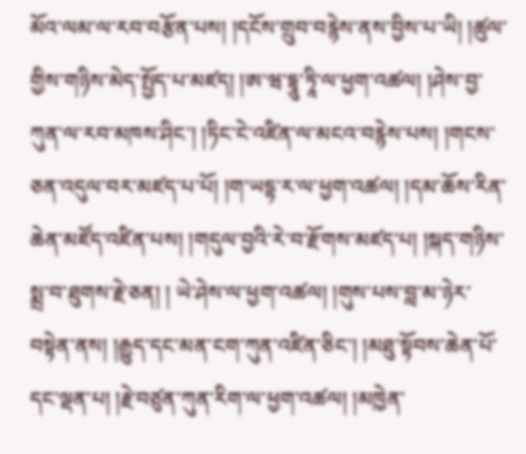མོའ་ལམ་ལ་རབ་བརྩོན་པས། །དངོས་གྲུབ་བརྙེས་ནས་བྱིས་པ་ཡི། །ཚུལ་གྱིས་གཉིས་མེད་སྤྱོད་པ་མཛད། །ཨ་ཝ་དྷཱུ་ཏཱི་ལ་ཕྱག་འཚལ། །ཤེས་བྱ་ཀུན་ལ་རབ་མཁས་ཤིང་། །ཏིང་ངེ་འཛིན་ལ་མངའ་བརྙེས་པས། །གངས་ཅན་འདུལ་བར་མཛད་པ་པོ། །ག་ཡདྷ་ར་ལ་ཕྱག་འཚལ། །དམ་ཆོས་རིན་ཆེན་མཛོད་འཛིན་པས། །གདུལ་བྱའི་རེ་བ་རྫོགས་མཛད་པ། །སྐད་གཉིས་སྨྲ་བ་ཐུགས་རྗེ་ཅན། ། ཡེ་ཤེས་ལ་ཕྱག་འཚལ། །གུས་པས་བླ་མ་ཉེར་བསྟེན་ནས། །རྒྱུད་དང་མན་ངག་ཀུན་འཛིན་ཅིང་། །མཐུ་སྟོབས་ཆེན་པོ་དང་ལྡན་པ། །རྗེ་བཙུན་ཀུན་རིག་ལ་ཕྱག་འཚལ། །མཁྱེན་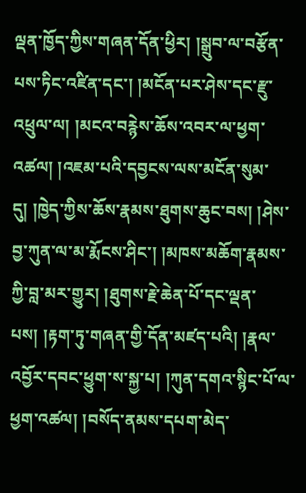ལྡན་ཁྱོད་ཀྱིས་གཞན་དོན་ཕྱིར། །སྒྲུབ་ལ་བརྩོན་པས་ཏིང་འཛིན་དང་། །མངོན་པར་ཤེས་དང་རྫུ་འཕྲུལ་ལ། །མངའ་བརྙེས་ཆོས་འབར་ལ་ཕྱག་འཚལ། །འཇམ་པའི་དབྱངས་ལས་མངོན་སུམ་དུ། །ཁྱེད་ཀྱིས་ཆོས་རྣམས་ཐུགས་ཆུང་བས། །ཤེས་བྱ་ཀུན་ལ་མ་རྨོངས་ཤིང་། །མཁས་མཆོག་རྣམས་ཀྱི་བླ་མར་གྱུར། །ཐུགས་རྗེ་ཆེན་པོ་དང་ལྡན་པས། །རྟག་ཏུ་གཞན་གྱི་དོན་མཛད་པའི། །རྣལ་འབྱོར་དབང་ཕྱུག་ས་སྐྱ་པ། །ཀུན་དགའ་སྙིང་པོ་ལ་ཕྱག་འཚལ། །བསོད་ནམས་དཔག་མེད་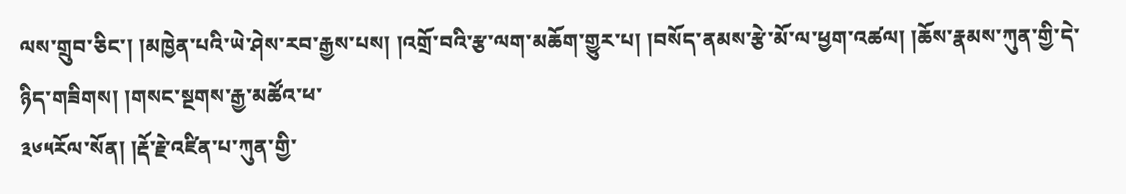ལས་གྲུབ་ཅིང་། །མཁྱེན་པའི་ཡེ་ཤེས་རབ་རྒྱས་པས། །འགྲོ་བའི་རྩ་ལག་མཆོག་གྱུར་པ། །བསོད་ནམས་རྩེ་མོ་ལ་ཕྱག་འཚལ། །ཆོས་རྣམས་ཀུན་གྱི་དེ་ཉིད་གཟིགས། །གསང་སྔགས་རྒྱ་མཚོའ་ཕ་
༣༦༥རོལ་སོན། །རྡོ་རྗེ་འཛིན་པ་ཀུན་གྱི་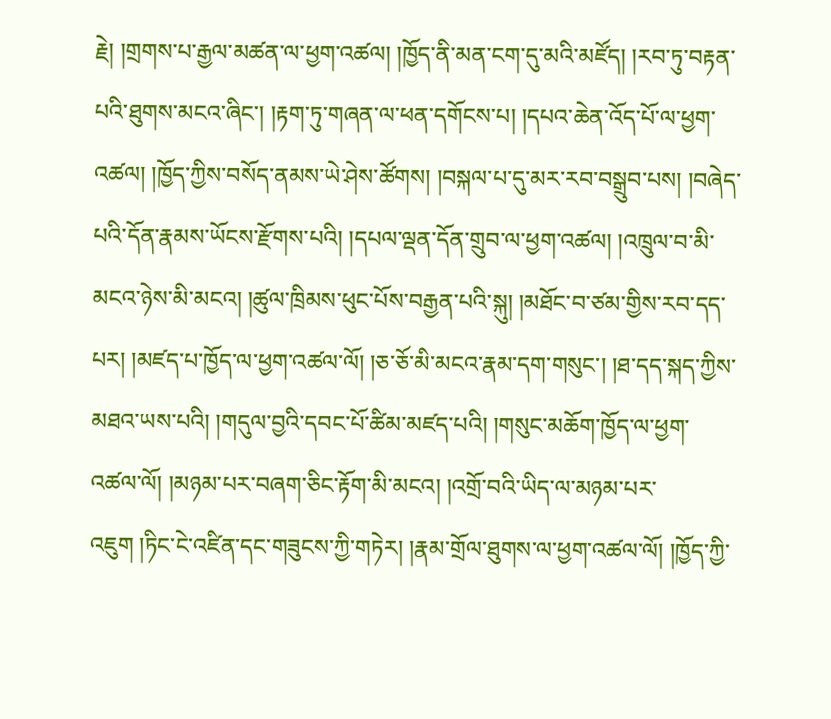རྗེ། །གྲགས་པ་རྒྱལ་མཚན་ལ་ཕྱག་འཚལ། །ཁྱོད་ནི་མན་ངག་དུ་མའི་མཛོད། །རབ་ཏུ་བརྟན་པའི་ཐུགས་མངའ་ཞིང་། །རྟག་ཏུ་གཞན་ལ་ཕན་དགོངས་པ། །དཔའ་ཆེན་འོད་པོ་ལ་ཕྱག་འཚལ། །ཁྱོད་ཀྱིས་བསོད་ནམས་ཡེ་ཤེས་ཚོགས། །བསྐལ་པ་དུ་མར་རབ་བསྒྲུབ་པས། །བཞེད་པའི་དོན་རྣམས་ཡོངས་རྫོགས་པའི། །དཔལ་ལྡན་དོན་གྲུབ་ལ་ཕྱག་འཚལ། །འཁྲུལ་བ་མི་མངའ་ཉེས་མི་མངའ། །ཚུལ་ཁྲིམས་ཕུང་པོས་བརྒྱན་པའི་སྐུ། །མཐོང་བ་ཙམ་གྱིས་རབ་དད་པར། །མཛད་པ་ཁྱོད་ལ་ཕྱག་འཚལ་ལོ། །ཅ་ཅོ་མི་མངའ་རྣམ་དག་གསུང་། །ཐ་དད་སྐད་ཀྱིས་མཐའ་ཡས་པའི། །གདུལ་བྱའི་དབང་པོ་ཚིམ་མཛད་པའི། །གསུང་མཆོག་ཁྱོད་ལ་ཕྱག་འཚལ་ལོ། །མཉམ་པར་བཞག་ཅིང་རྟོག་མི་མངའ། །འགྲོ་བའི་ཡིད་ལ་མཉམ་པར་འཇུག །ཏིང་ངེ་འཛིན་དང་གཟུངས་ཀྱི་གཏེར། །རྣམ་གྲོལ་ཐུགས་ལ་ཕྱག་འཚལ་ལོ། །ཁྱོད་ཀྱི་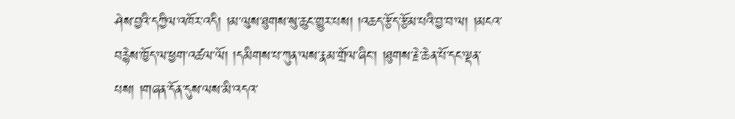ཤེས་བྱའི་དཀྱིལ་འཁོར་འདི། །མ་ལུས་ཐུགས་སུ་ཆུང་གྱུར་པས། །འཆད་རྩོད་རྩོམ་པའི་བྱ་བ་ལ། །མངའ་བརྙེས་ཁྱོད་ལ་ཕྱག་འཚལ་ལོ། །དམིགས་པ་ཀུན་ལས་རྣམ་གྲོལ་ཞིང་། །ཐུགས་རྗེ་ཆེན་པོ་དང་ལྡན་པས། །གཞན་དོན་དུས་ལས་མི་འདའ་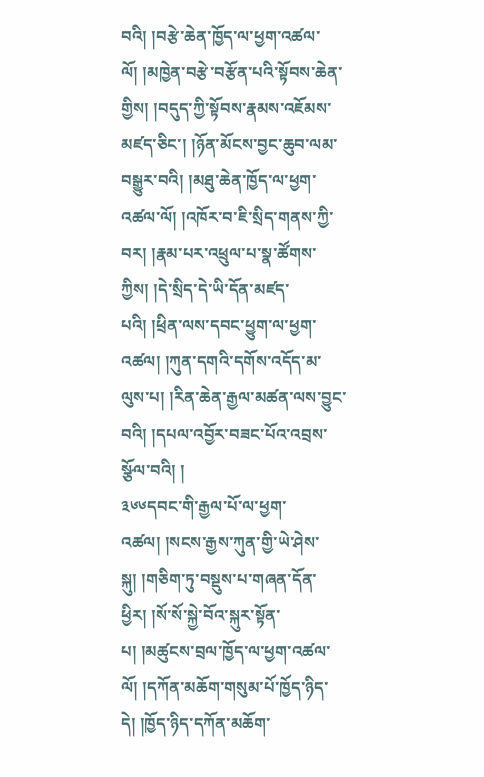བའི། །བརྩེ་ཆེན་ཁྱོད་ལ་ཕྱག་འཚལ་ལོ། །མཁྱེན་བརྩེ་བརྩོན་པའི་སྟོབས་ཆེན་གྱིས། །བདུད་ཀྱི་སྟོབས་རྣམས་འཇོམས་མཛད་ཅིང་། །ཉོན་མོངས་བྱང་ཆུབ་ལམ་བསྒྱུར་བའི། །མཐུ་ཆེན་ཁྱོད་ལ་ཕྱག་འཚལ་ལོ། །འཁོར་བ་ཇི་སྲིད་གནས་ཀྱི་བར། །རྣམ་པར་འཕྲུལ་པ་སྣ་ཚོགས་ཀྱིས། །དེ་སྲིད་དེ་ཡི་དོན་མཛད་པའི། །ཕྲིན་ལས་དབང་ཕྱུག་ལ་ཕྱག་འཚལ། །ཀུན་དགའི་དགོས་འདོད་མ་ལུས་པ། །རིན་ཆེན་རྒྱལ་མཚན་ལས་བྱུང་བའི། །དཔལ་འབྱོར་བཟང་པོའ་འབྲས་སྩོལ་བའི། །
༣༦༦དབང་གི་རྒྱལ་པོ་ལ་ཕྱག་འཚལ། །སངས་རྒྱས་ཀུན་གྱི་ཡེ་ཤེས་སྐུ། །གཅིག་ཏུ་བསྡུས་པ་གཞན་དོན་ཕྱིར། །སོ་སོ་སྐྱེ་བོའ་སྐུར་སྟོན་པ། །མཚུངས་བྲལ་ཁྱོད་ལ་ཕྱག་འཚལ་ལོ། །དཀོན་མཆོག་གསུམ་པོ་ཁྱོད་ཉིད་དེ། །ཁྱོད་ཉིད་དཀོན་མཆོག་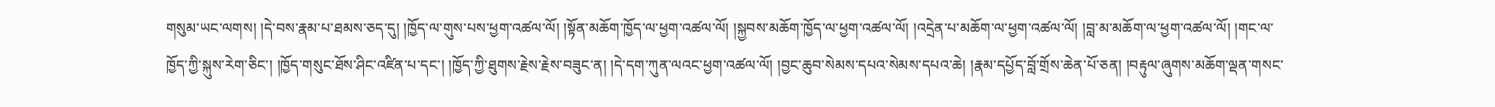གསུམ་ཡང་ལགས། །དེ་བས་རྣམ་པ་ཐམས་ཅད་དུ། །ཁྱོད་ལ་གུས་པས་ཕྱག་འཚལ་ལོ། །སྟོན་མཆོག་ཁྱོད་ལ་ཕྱག་འཚལ་ལོ། །སྐྱབས་མཆོག་ཁྱོད་ལ་ཕྱག་འཚལ་ལོ། །འདྲེན་པ་མཆོག་ལ་ཕྱག་འཚལ་ལོ། །བླ་མ་མཆོག་ལ་ཕྱག་འཚལ་ལོ། །གང་ལ་ཁྱོད་ཀྱི་སྐུས་རེག་ཅིང་། །ཁྱོད་གསུང་ཐོས་ཤིང་འཛིན་པ་དང་། །ཁྱོད་ཀྱི་ཐུགས་རྗེས་རྗེས་བཟུང་ན། །དེ་དག་ཀུན་ལའང་ཕྱག་འཚལ་ལོ། །བྱང་ཆུབ་སེམས་དཔའ་སེམས་དཔའ་ཆེ། །རྣམ་དཔྱོད་བློ་གྲོས་ཆེན་པོ་ཅན། །བརྟུལ་ཞུགས་མཆོག་ལྡན་གསང་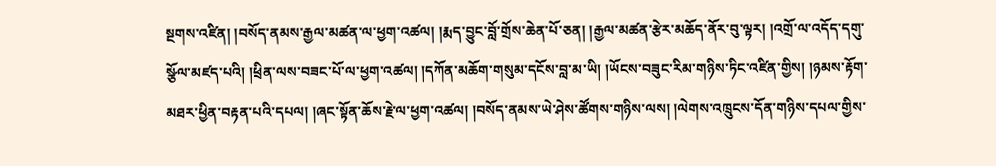སྔགས་འཛིན། །བསོད་ནམས་རྒྱལ་མཚན་ལ་ཕྱག་འཚལ། །རྨད་བྱུང་བློ་གྲོས་ཆེན་པོ་ཅན། །རྒྱལ་མཚན་རྩེར་མཆོད་ནོར་བུ་ལྟར། །འགྲོ་ལ་འདོད་དགུ་སྩོལ་མཛད་པའི། །ཕྲིན་ལས་བཟང་པོ་ལ་ཕྱག་འཚལ། །དཀོན་མཆོག་གསུམ་དངོས་བླ་མ་ཡི། །ཡོངས་བཟུང་རིམ་གཉིས་ཏིང་འཛིན་གྱིས། །ཉམས་རྟོག་མཐར་ཕྱིན་བརྟན་པའི་དཔལ། །ཞང་སྟོན་ཆོས་རྗེ་ལ་ཕྱག་འཚལ། །བསོད་ནམས་ཡེ་ཤེས་ཚོགས་གཉིས་ལས། །ལེགས་འཁྲུངས་དོན་གཉིས་དཔལ་གྱིས་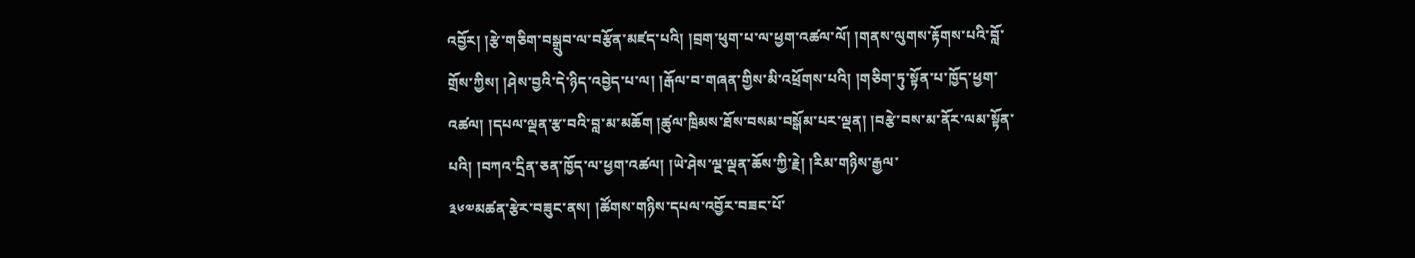འབྱོར། །རྩེ་གཅིག་བསྒྲུབ་ལ་བརྩོན་མཛད་པའི། །བྲག་ཕུག་པ་ལ་ཕྱག་འཚལ་ལོ། །གནས་ལུགས་རྟོགས་པའི་བློ་གྲོས་ཀྱིས། །ཤེས་བྱའི་དེ་ཉིད་འབྱེད་པ་ལ། །རྒོལ་བ་གཞན་གྱིས་མི་འཕྲོགས་པའི། །གཅིག་ཏུ་སྟོན་པ་ཁྱོད་ཕྱག་འཚལ། །དཔལ་ལྡན་རྩ་བའི་བླ་མ་མཆོག །ཚུལ་ཁྲིམས་ཐོས་བསམ་བསྒོམ་པར་ལྡན། །བརྩེ་བས་མ་ནོར་ལམ་སྟོན་པའི། །བཀའ་དྲིན་ཅན་ཁྱོད་ལ་ཕྱག་འཚལ། །ཡེ་ཤེས་ལྔ་ལྡན་ཆོས་ཀྱི་རྗེ། །རིམ་གཉིས་རྒྱལ་
༣༦༧མཚན་རྩེར་བཟུང་ནས། །ཚོགས་གཉིས་དཔལ་འབྱོར་བཟང་པོ་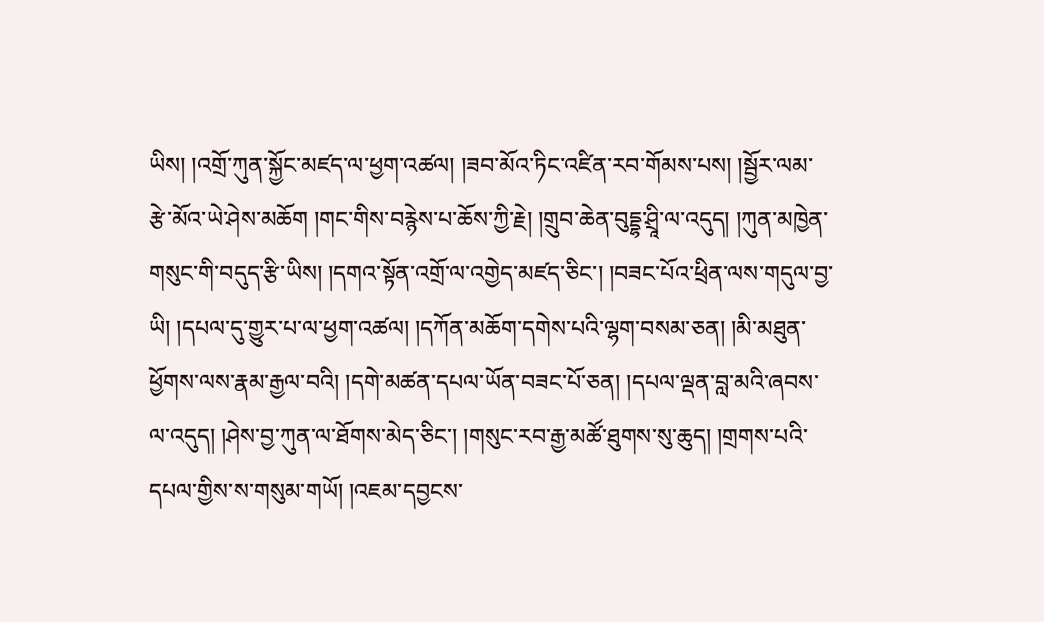ཡིས། །འགྲོ་ཀུན་སྐྱོང་མཛད་ལ་ཕྱག་འཚལ། །ཟབ་མོའ་ཏིང་འཛིན་རབ་གོམས་པས། །སྦྱོར་ལམ་རྩེ་མོའ་ཡེ་ཤེས་མཆོག །གང་གིས་བརྙེས་པ་ཆོས་ཀྱི་རྗེ། །གྲུབ་ཆེན་བུདྡྷ་ཤྲཱི་ལ་འདུད། །ཀུན་མཁྱེན་གསུང་གི་བདུད་རྩི་ཡིས། །དགའ་སྟོན་འགྲོ་ལ་འགྱེད་མཛད་ཅིང་། །བཟང་པོའ་ཕྲིན་ལས་གདུལ་བྱ་ཡི། །དཔལ་དུ་གྱུར་པ་ལ་ཕྱག་འཚལ། །དཀོན་མཆོག་དགེས་པའི་ལྷག་བསམ་ཅན། །མི་མཐུན་ཕྱོགས་ལས་རྣམ་རྒྱལ་བའི། །དགེ་མཚན་དཔལ་ཡོན་བཟང་པོ་ཅན། །དཔལ་ལྡན་བླ་མའི་ཞབས་ལ་འདུད། །ཤེས་བྱ་ཀུན་ལ་ཐོགས་མེད་ཅིང་། །གསུང་རབ་རྒྱ་མཚོ་ཐུགས་སུ་ཆུད། །གྲགས་པའི་དཔལ་གྱིས་ས་གསུམ་གཡོ། །འཇམ་དབྱངས་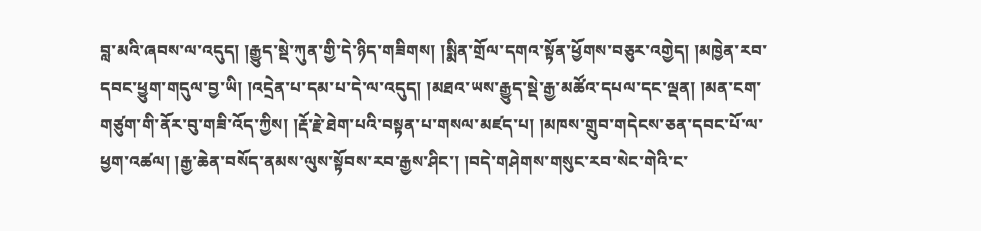བླ་མའི་ཞབས་ལ་འདུད། །རྒྱུད་སྡེ་ཀུན་གྱི་དེ་ཉིད་གཟིགས། །སྨིན་གྲོལ་དགའ་སྟོན་ཕྱོགས་བཅུར་འགྱེད། །མཁྱེན་རབ་དབང་ཕྱུག་གདུལ་བྱ་ཡི། །འདྲེན་པ་དམ་པ་དེ་ལ་འདུད། །མཐའ་ཡས་རྒྱུད་སྡེ་རྒྱ་མཚོའ་དཔལ་དང་ལྡན། །མན་ངག་གཙུག་གི་ནོར་བུ་གཟི་འོད་ཀྱིས། །རྡོ་རྗེ་ཐེག་པའི་བསྟན་པ་གསལ་མཛད་པ། །མཁས་གྲུབ་གདེངས་ཅན་དབང་པོ་ལ་ཕྱག་འཚལ། །རྒྱ་ཆེན་བསོད་ནམས་ལུས་སྟོབས་རབ་རྒྱས་ཤིང་། །བདེ་གཤེགས་གསུང་རབ་སེང་གེའི་ང་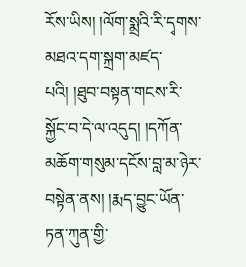རོས་ཡིས། །ལོག་སྨྲའི་རི་དྭགས་མཐའ་དག་སྐྲག་མཛད་པའི། །ཐུབ་བསྟན་གངས་རི་སྐྱོང་བ་དེ་ལ་འདུད། །དཀོན་མཆོག་གསུམ་དངོས་བླ་མ་ཉེར་བསྟེན་ནས། །རྨད་བྱུང་ཡོན་ཏན་ཀུན་གྱི་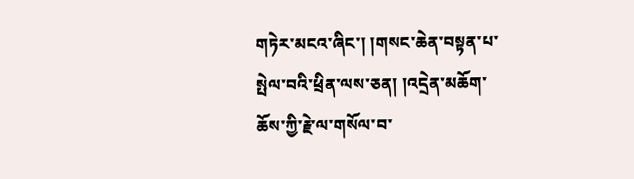གཏེར་མངའ་ཞིང་། །གསང་ཆེན་བསྟན་པ་སྤེལ་བའི་ཕྲིན་ལས་ཅན། །འདྲེན་མཆོག་ཆོས་ཀྱི་རྗེ་ལ་གསོལ་བ་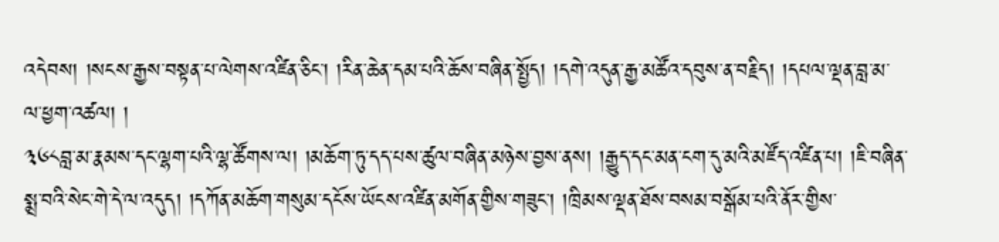འདེབས། །སངས་རྒྱས་བསྟན་པ་ལེགས་འཛིན་ཅིང་། །རིན་ཆེན་དམ་པའི་ཆོས་བཞིན་སྤྱོད། །དགེ་འདུན་རྒྱ་མཚོའ་དབུས་ན་བརྗིད། །དཔལ་ལྡན་བླ་མ་ལ་ཕྱག་འཚལ། །
༣༦༨བླ་མ་རྣམས་དང་ལྷག་པའི་ལྷ་ཚོགས་ལ། །མཆོག་ཏུ་དད་པས་ཚུལ་བཞིན་མཉེས་བྱས་ནས། །རྒྱུད་དང་མན་ངག་དུ་མའི་མཛོད་འཛིན་པ། །ཇི་བཞིན་སྨྲ་བའི་སེང་གེ་དེ་ལ་འདུད། །དཀོན་མཆོག་གསུམ་དངོས་ཡོངས་འཛིན་མགོན་གྱིས་གཟུང་། །ཁྲིམས་ལྡན་ཐོས་བསམ་བསྒོམ་པའི་ནོར་གྱིས་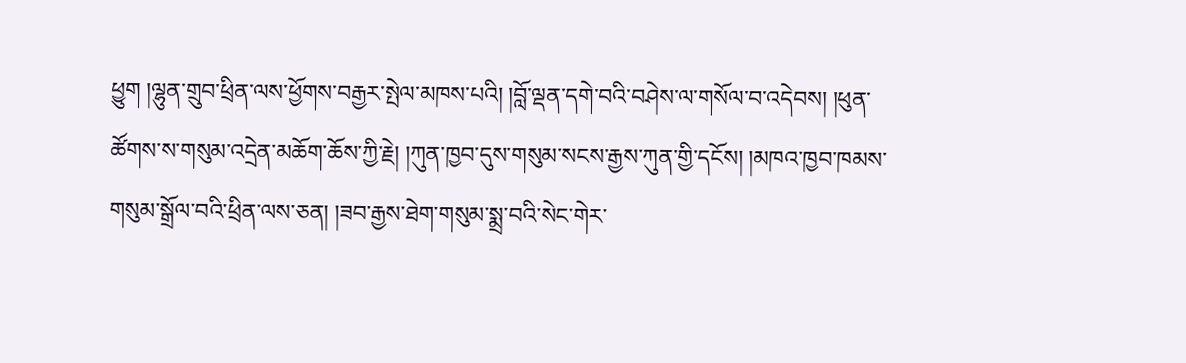ཕྱུག །ལྷུན་གྲུབ་ཕྲིན་ལས་ཕྱོགས་བརྒྱར་སྤེལ་མཁས་པའི། །བློ་ལྡན་དགེ་བའི་བཤེས་ལ་གསོལ་བ་འདེབས། །ཕུན་ཚོགས་ས་གསུམ་འདྲེན་མཆོག་ཆོས་ཀྱི་རྗེ། །ཀུན་ཁྱབ་དུས་གསུམ་སངས་རྒྱས་ཀུན་གྱི་དངོས། །མཁའ་ཁྱབ་ཁམས་གསུམ་སྒྲོལ་བའི་ཕྲིན་ལས་ཅན། །ཟབ་རྒྱས་ཐེག་གསུམ་སྨྲ་བའི་སེང་གེར་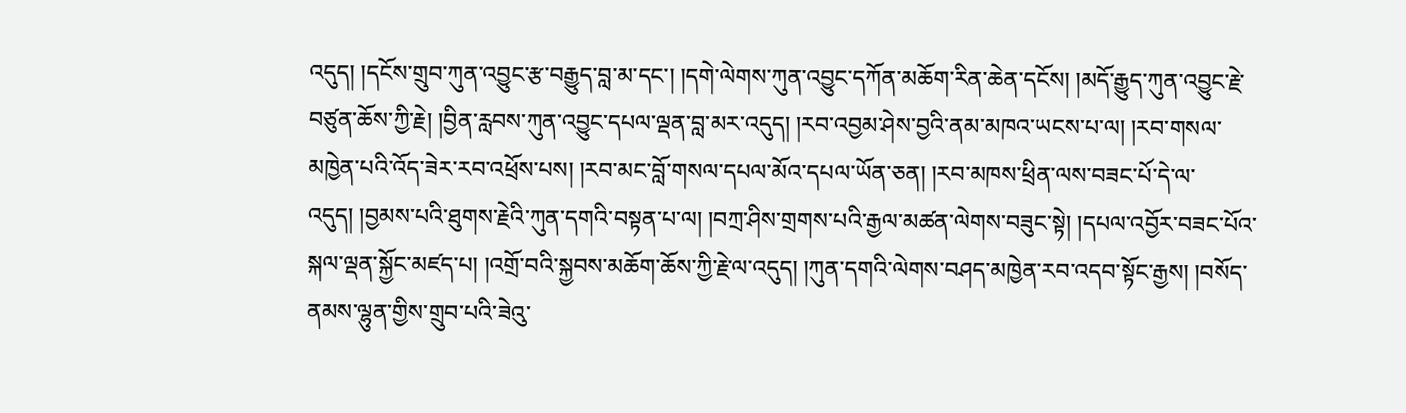འདུད། །དངོས་གྲུབ་ཀུན་འབྱུང་རྩ་བརྒྱུད་བླ་མ་དང་། །དགེ་ལེགས་ཀུན་འབྱུང་དཀོན་མཆོག་རིན་ཆེན་དངོས། །མདོ་རྒྱུད་ཀུན་འབྱུང་རྗེ་བཙུན་ཆོས་ཀྱི་རྗེ། །བྱིན་རླབས་ཀུན་འབྱུང་དཔལ་ལྡན་བླ་མར་འདུད། །རབ་འབྱམ་ཤེས་བྱའི་ནམ་མཁའ་ཡངས་པ་ལ། །རབ་གསལ་མཁྱེན་པའི་འོད་ཟེར་རབ་འཕྲོས་པས། །རབ་མང་བློ་གསལ་དཔལ་མོའ་དཔལ་ཡོན་ཅན། །རབ་མཁས་ཕྲིན་ལས་བཟང་པོ་དེ་ལ་འདུད། །བྱམས་པའི་ཐུགས་རྗེའི་ཀུན་དགའི་བསྟན་པ་ལ། །བཀྲ་ཤིས་གྲགས་པའི་རྒྱལ་མཚན་ལེགས་བཟུང་སྟེ། །དཔལ་འབྱོར་བཟང་པོའ་སྐལ་ལྡན་སྐྱོང་མཛད་པ། །འགྲོ་བའི་སྐྱབས་མཆོག་ཆོས་ཀྱི་རྗེ་ལ་འདུད། །ཀུན་དགའི་ལེགས་བཤད་མཁྱེན་རབ་འདབ་སྟོང་རྒྱས། །བསོད་ནམས་ལྷུན་གྱིས་གྲུབ་པའི་ཟེའུ་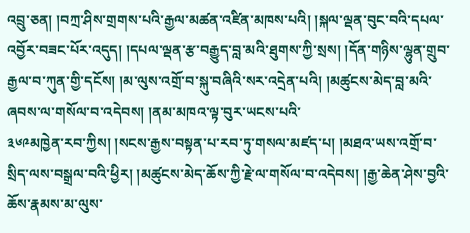འབྲུ་ཅན། །བཀྲ་ཤིས་གྲགས་པའི་རྒྱལ་མཚན་འཛིན་མཁས་པའི། །སྐལ་ལྡན་བུང་བའི་དཔལ་འབྱོར་བཟང་པོར་འདུད། །དཔལ་ལྡན་རྩ་བརྒྱུད་བླ་མའི་ཐུགས་ཀྱི་སྲས། །དོན་གཉིས་ལྷུན་གྲུབ་རྒྱལ་བ་ཀུན་གྱི་དངོས། །མ་ལུས་འགྲོ་བ་སྐུ་བཞིའི་སར་འདྲེན་པའི། །མཚུངས་མེད་བླ་མའི་ཞབས་ལ་གསོལ་བ་འདེབས། །ནམ་མཁའ་ལྟ་བུར་ཡངས་པའི་
༣༦༩མཁྱེན་རབ་ཀྱིས། །སངས་རྒྱས་བསྟན་པ་རབ་ཏུ་གསལ་མཛད་པ། །མཐའ་ཡས་འགྲོ་བ་སྲིད་ལས་བསྒྲལ་བའི་ཕྱིར། །མཚུངས་མེད་ཆོས་ཀྱི་རྗེ་ལ་གསོལ་བ་འདེབས། །རྒྱ་ཆེན་ཤེས་བྱའི་ཆོས་རྣམས་མ་ལུས་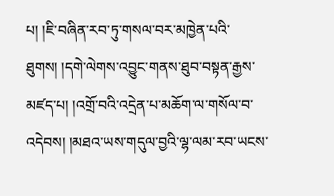པ། །ཇི་བཞིན་རབ་ཏུ་གསལ་བར་མཁྱེན་པའི་ཐུགས། །དགེ་ལེགས་འབྱུང་གནས་ཐུབ་བསྟན་རྒྱས་མཛད་པ། །འགྲོ་བའི་འདྲེན་པ་མཆོག་ལ་གསོལ་བ་འདེབས། །མཐའ་ཡས་གདུལ་བྱའི་ལྷ་ལམ་རབ་ཡངས་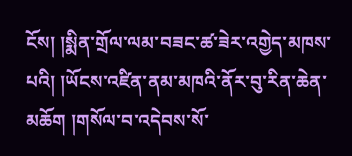ངོས། །སྨིན་གྲོལ་ལམ་བཟང་ཚ་ཟེར་འགྱེད་མཁས་པའི། །ཡོངས་འཛིན་ནམ་མཁའི་ནོར་བུ་རིན་ཆེན་མཆོག །གསོལ་བ་འདེབས་སོ་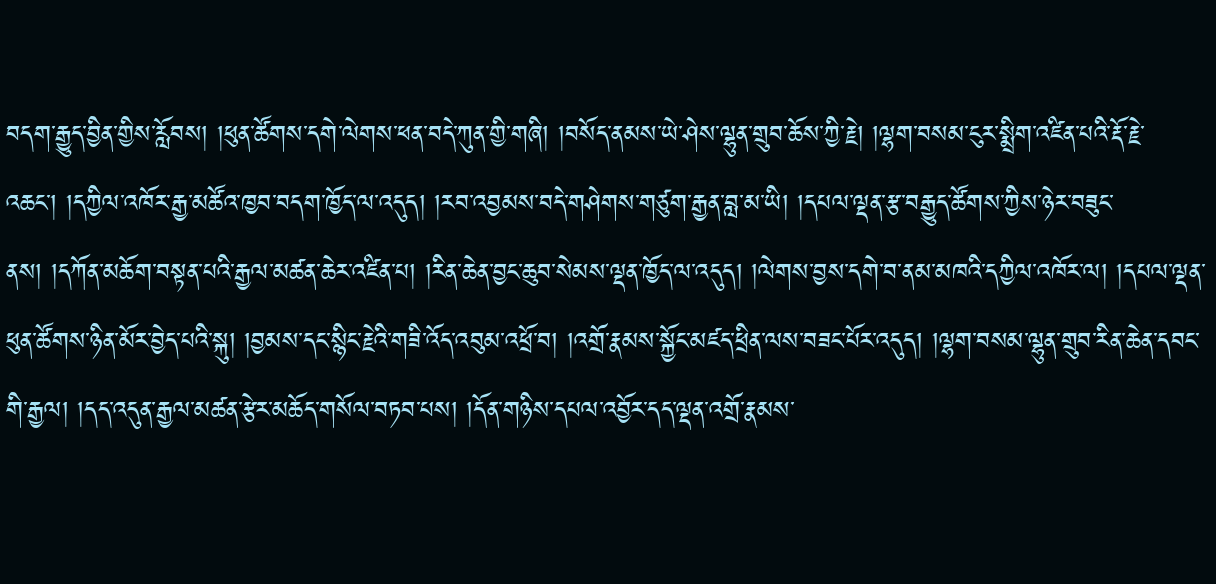བདག་རྒྱུད་བྱིན་གྱིས་རློབས། །ཕུན་ཚོགས་དགེ་ལེགས་ཕན་བདེ་ཀུན་གྱི་གཞི། །བསོད་ནམས་ཡེ་ཤེས་ལྷུན་གྲུབ་ཆོས་ཀྱི་རྗེ། །ལྷག་བསམ་ངུར་སྨྲིག་འཛིན་པའི་རྡོ་རྗེ་འཆང་། །དཀྱིལ་འཁོར་རྒྱ་མཚོའ་ཁྱབ་བདག་ཁྱོད་ལ་འདུད། །རབ་འབྱམས་བདེ་གཤེགས་གཙུག་རྒྱན་བླ་མ་ཡི། །དཔལ་ལྡན་རྩ་བརྒྱུད་ཚོགས་ཀྱིས་ཉེར་བཟུང་ནས། །དཀོན་མཆོག་བསྟན་པའི་རྒྱལ་མཚན་ཆེར་འཛིན་པ། །རིན་ཆེན་བྱང་ཆུབ་སེམས་ལྡན་ཁྱོད་ལ་འདུད། །ལེགས་བྱས་དགེ་བ་ནམ་མཁའི་དཀྱིལ་འཁོར་ལ། །དཔལ་ལྡན་ཕུན་ཚོགས་ཉིན་མོར་བྱེད་པའི་སྐུ། །བྱམས་དང་སྙིང་རྗེའི་གཟི་འོད་འབུམ་འཕྲོ་བ། །འགྲོ་རྣམས་སྐྱོང་མཛད་ཕྲིན་ལས་བཟང་པོར་འདུད། །ལྷག་བསམ་ལྷུན་གྲུབ་རིན་ཆེན་དབང་གི་རྒྱལ། །དད་འདུན་རྒྱལ་མཚན་རྩེར་མཆོད་གསོལ་བཏབ་པས། །དོན་གཉིས་དཔལ་འབྱོར་དད་ལྡན་འགྲོ་རྣམས་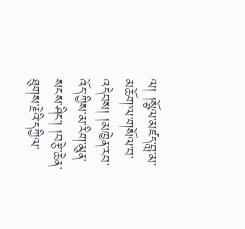ལ། །སྩོལ་མཛད་བླ་མ་མཆོག་ལ་གསོལ་བ་འདེབས། །མཁྱེན་རབ་འོད་ཀྱིས་མ་རིག་མུན་སངས་ཤིང་། །བརྩེ་ཆེན་ཐུགས་རྗེའི་དཀྱིལ་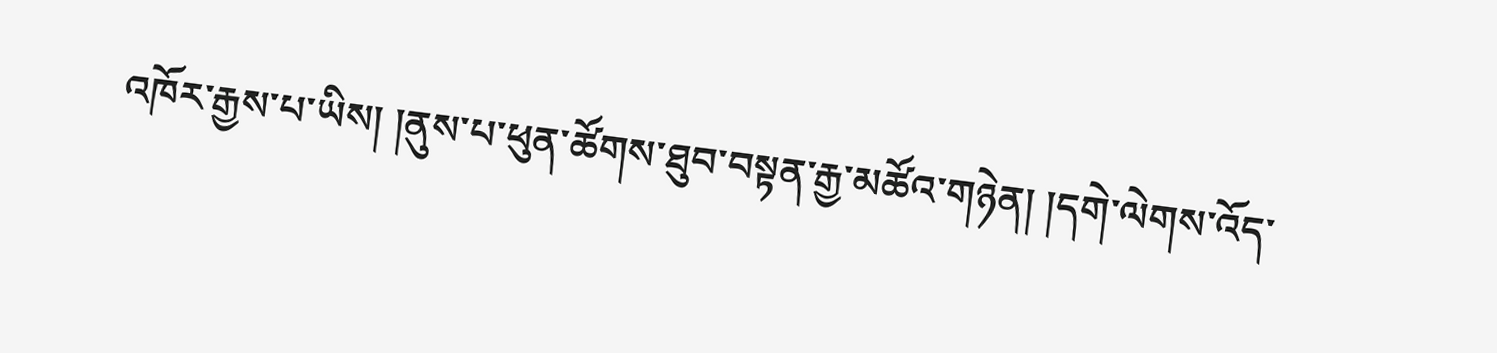འཁོར་རྒྱས་པ་ཡིས། །ནུས་པ་ཕུན་ཚོགས་ཐུབ་བསྟན་རྒྱ་མཚོའ་གཉེན། །དགེ་ལེགས་འོད་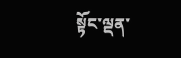སྟོང་ལྡན་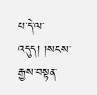པ་དེ་ལ་འདུད། །སངས་རྒྱས་བསྟན་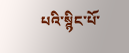པའི་སྙིང་པོ་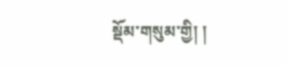སྡོམ་གསུམ་གྱི། །